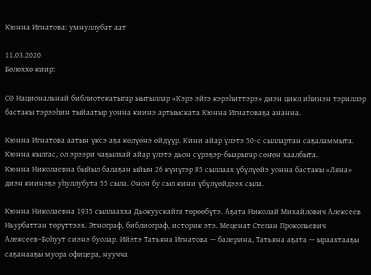Кюнна Игнатова: умнуллубат аат

11.03.2020
Бөлөххө киир:

СӨ Национальнай библиотекатыгар ыытыллар «Кэрэ эйгэ кэрэһиттэрэ» диэн цикл иһинэн тэриллэр бастакы тэрээһин тыйаатыр уонна киинэ артыыската Кюнна Игнатоваҕа ананна.

Кюнна Игнатова аатын үксэ аҕа көлүөнэ өйдүүр. Кини айар үлэтэ 50-с cыллартан саҕаламмыта. Кюнна кылгас, ол эрээри чаҕылхай айар үлэтэ дьон сүрэҕэр-быарыгар сөҥөн хаалбыта.
Кюнна Николаевна быйыл балаҕан ыйын 26 күнүгэр 85 cыллаах үбүлүөйэ уонна бастакы «Ляна» диэн киинэҕэ уһуллубута 55 сыла. Онон бу сыл кини үбүлүөйдээх сыла.

Кюнна Николаевна 1935 cыллаахха Дьокуускайга төрөөбүтэ. Аҕата Николай Михайлович Алексеев Ньурбаттан төрүттээх. Этнограф, библиограф, историк этэ. Меценат Степан Прокопьевич Алексеев–Боһуут сиэнэ буолар. Ийэтэ Татьяна Игнатова — балерина, Татьяна аҕата — ыраахтааҕы саҕанааҕы муора офицера, нуучча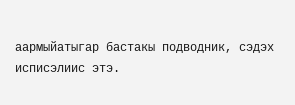аармыйатыгар бастакы подводник, сэдэх исписэлиис этэ.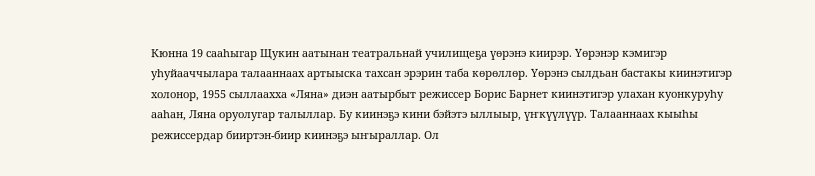Кюнна 19 сааһыгар Щукин аатынан театральнай училищеҕа үөрэнэ киирэр. Үөрэнэр кэмигэр уһуйааччылара талааннаах артыыска тахсан эрэрин таба көрөллөр. Үөрэнэ сылдьан бастакы киинэтигэр холонор, 1955 сыллаахха «Ляна» диэн аатырбыт режиссер Борис Барнет киинэтигэр улахан куонкуруһу ааһан, Ляна оруолугар талыллар. Бу киинэҕэ кини бэйэтэ ыллыыр, үҥкүүлүүр. Талааннаах кыыһы режиссердар бииртэн-биир киинэҕэ ыҥыраллар. Ол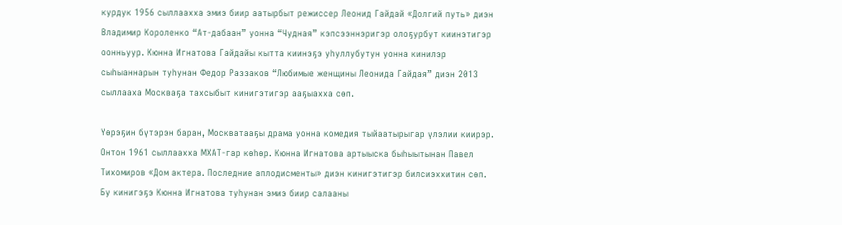курдук 1956 cыллаахха эмиэ биир аатырбыт режиссер Леонид Гайдай «Долгий путь» диэн Владимир Короленко “Ат-дабаан” уонна “Чудная” кэпсээннэригэр олоҕурбут киинэтигэр оонньуур. Кюнна Игнатова Гайдайы кытта киинэҕэ уһуллубутун уонна кинилэр сыһыаннарын туһунан Федор Раззаков “Любимые женщины Леонида Гайдая” диэн 2013 сыллааха Москваҕа тахсыбыт кинигэтигэр ааҕыахха сөп.

Үөрэҕин бүтэрэн баран, Москватааҕы драма уонна комедия тыйаатырыгар үлэлии киирэр. Онтон 1961 сыллаахха МХАТ-гар көһөр. Кюнна Игнатова артыыска быһыытынан Павел Тихомиров «Дом актера. Последние аплодисменты» диэн кинигэтигэр билсиэххитин сөп. Бу кинигэҕэ Кюнна Игнатова туһунан эмиэ биир салааны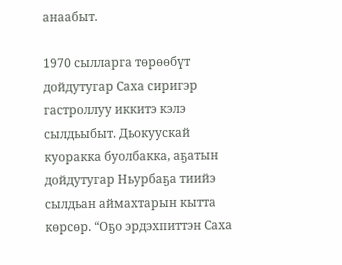анаабыт.

1970 сылларга төрөөбүт дойдутугар Саха сиригэр гастроллуу иккитэ кэлэ сылдьыбыт. Дьокуускай куоракка буолбакка, аҕатын дойдутугар Ньурбаҕа тиийэ сылдьан аймахтарын кытта көрсөр. “Оҕо эрдэхпиттэн Саха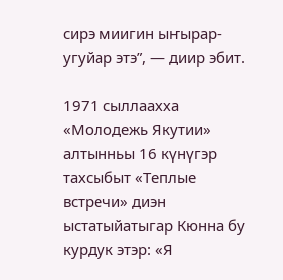сирэ миигин ыҥырар-угуйар этэ”, — диир эбит.

1971 сыллаахха «Молодежь Якутии» алтынньы 16 күнүгэр тахсыбыт «Теплые встречи» диэн ыстатыйатыгар Кюнна бу курдук этэр: «Я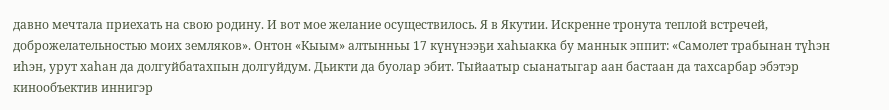давно мечтала приехать на свою родину. И вот мое желание осуществилось. Я в Якутии. Искренне тронута теплой встречей, доброжелательностью моих земляков». Онтон «Кыым» алтынньы 17 күнүнээҕи хаһыакка бу маннык эппит: «Самолет трабынан түһэн иһэн, урут хаһан да долгуйбатахпын долгуйдум. Дьикти да буолар эбит. Тыйаатыр сыанатыгар аан бастаан да тахсарбар эбэтэр кинообъектив иннигэр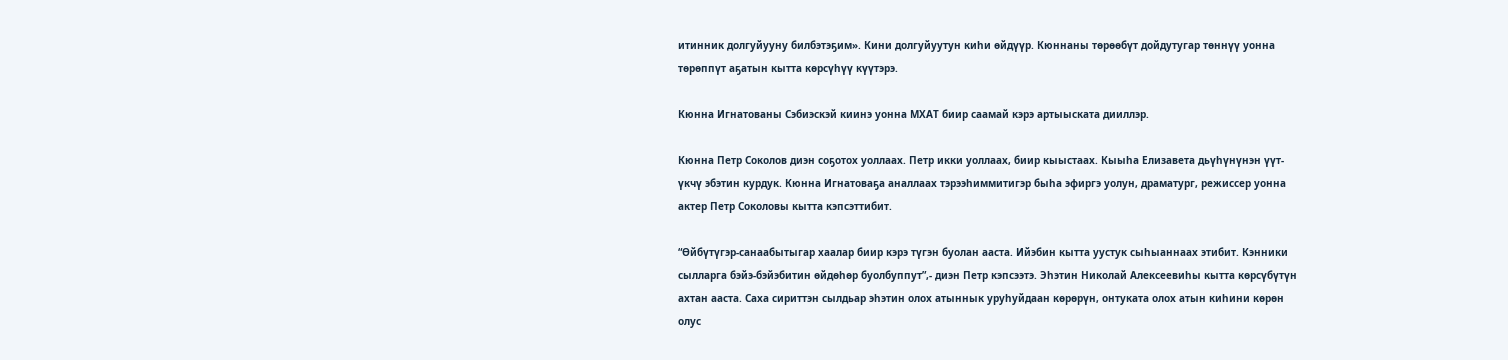итинник долгуйууну билбэтэҕим». Кини долгуйуутун киһи өйдүүр. Кюннаны төрөөбүт дойдутугар төннүү уонна төрөппүт аҕатын кытта көрсүһүү күүтэрэ.

Кюнна Игнатованы Сэбиэскэй киинэ уонна МХАТ биир саамай кэрэ артыыската дииллэр.

Кюнна Петр Соколов диэн соҕотох уоллаах. Петр икки уоллаах, биир кыыстаах. Кыыһа Елизавета дьүһүнүнэн үүт-үкчү эбэтин курдук. Кюнна Игнатоваҕа аналлаах тэрээһиммитигэр быһа эфиргэ уолун, драматург, режиссер уонна актер Петр Соколовы кытта кэпсэттибит.

“Өйбүтүгэр-санаабытыгар хаалар биир кэрэ түгэн буолан ааста. Ийэбин кытта уустук сыһыаннаах этибит. Кэнники сылларга бэйэ-бэйэбитин өйдөһөр буолбуппут”,- диэн Петр кэпсээтэ. Эһэтин Николай Алексеевиһы кытта көрсүбүтүн ахтан ааста. Саха сириттэн сылдьар эһэтин олох атыннык уруһуйдаан көрөрүн, онтуката олох атын киһини көрөн олус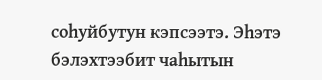соһуйбутун кэпсээтэ. Эһэтэ бэлэхтээбит чаһытын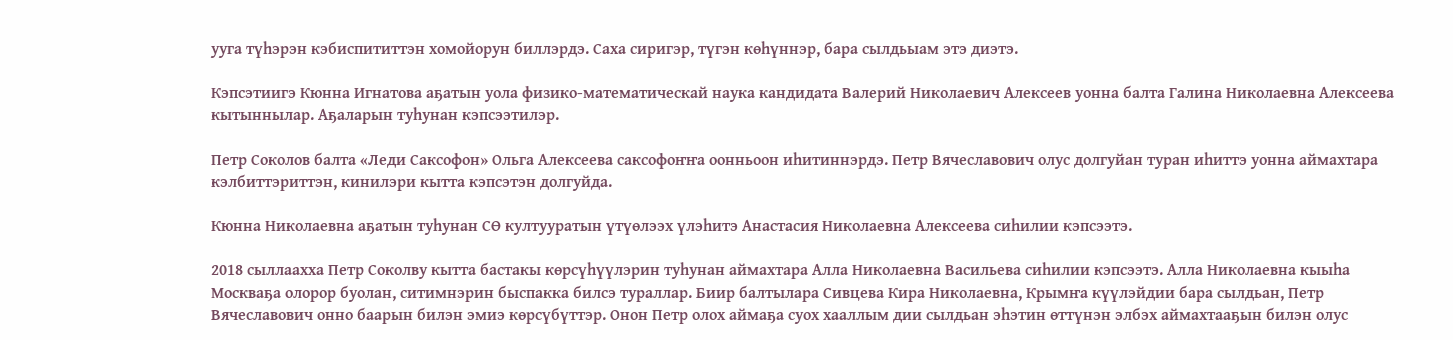ууга түһэрэн кэбиспититтэн хомойорун биллэрдэ. Саха сиригэр, түгэн көһүннэр, бара сылдьыам этэ диэтэ.

Кэпсэтиигэ Кюнна Игнатова аҕатын уола физико-математическай наука кандидата Валерий Николаевич Алексеев уонна балта Галина Николаевна Алексеева кытыннылар. Аҕаларын туһунан кэпсээтилэр.

Петр Соколов балта «Леди Саксофон» Ольга Алексеева саксофоҥҥа оонньоон иһитиннэрдэ. Петр Вячеславович олус долгуйан туран иһиттэ уонна аймахтара кэлбиттэриттэн, кинилэри кытта кэпсэтэн долгуйда.

Кюнна Николаевна аҕатын туһунан СӨ култууратын үтүөлээх үлэһитэ Анастасия Николаевна Алексеева сиһилии кэпсээтэ.

2018 сыллаахха Петр Соколву кытта бастакы көрсүһүүлэрин туһунан аймахтара Алла Николаевна Васильева сиһилии кэпсээтэ. Алла Николаевна кыыһа Москваҕа олорор буолан, ситимнэрин быспакка билсэ тураллар. Биир балтылара Сивцева Кира Николаевна, Крымҥа күүлэйдии бара сылдьан, Петр Вячеславович онно баарын билэн эмиэ көрсүбүттэр. Онон Петр олох аймаҕа суох хааллым дии сылдьан эһэтин өттүнэн элбэх аймахтааҕын билэн олус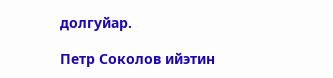долгуйар.

Петр Соколов ийэтин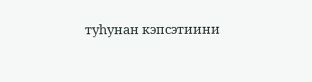туһунан кэпсэтиини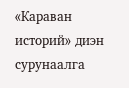«Караван историй» диэн сурунаалга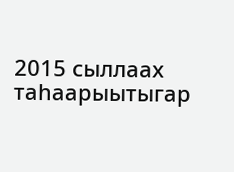2015 сыллаах таһаарыытыгар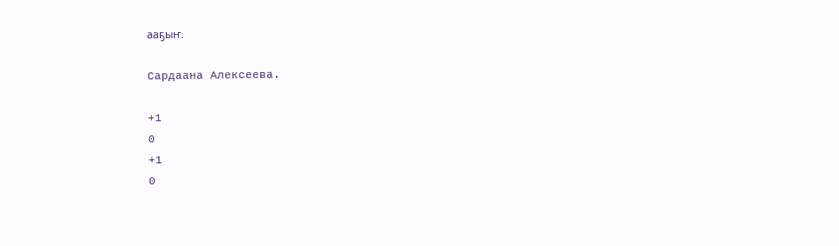ааҕыҥ.

Сардаана Алексеева.

+1
0
+1
0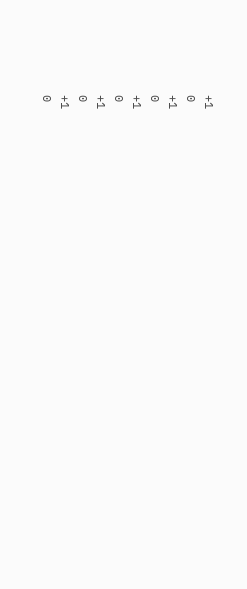+1
0
+1
0
+1
0
+1
0
+1
0